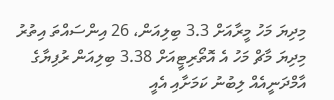މިދިޔަ މަހު މީރާއަށް 3.3 ބިލިއަން، 26 އިންސައްތަ އިތުރު
މިދިޔަ މާޗް މަހު އެ އޮތޯރިޓީއަށް 3.38 ބިލިއަން ރުފިޔާގެ އާމްދަނީއެއް ލިބުނު ކަމަށާއި އެއީ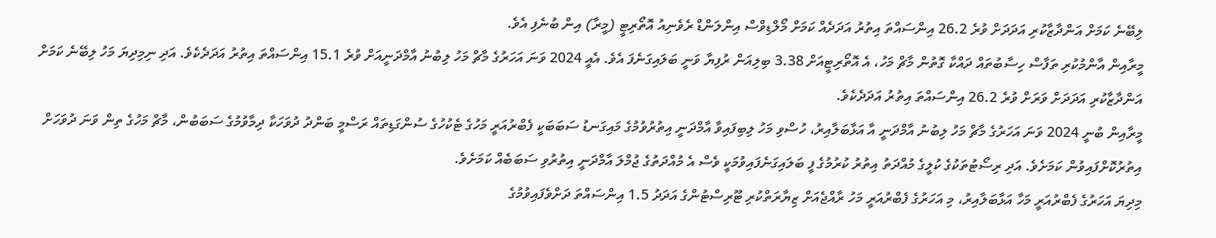ލިބޭނެ ކަމަށް އަންދާޒާކުރި އަދަދަށް ވުރެ 26.2 އިންސައްތަ އިތުރު އަދަދެއް ކަމަށް މޯލްޑިވްސް އިންލަންޑް ރެވެނިއު އޮތޯރިޓީ (މީރާ) އިން ބުނެފި އެވެ.
މީރާއިން އާންމުކުރި ތަފާސް ހިސާބުތައް ދައްކާ ގޮތުން މާޗް މަހު، އެ އޮތޯރިޓީއަށް 3.38 ބިލިއަން ރުފިޔާ ވަނީ ބަލައިގަނެފަ އެވެ. އެއީ 2024 ވަނަ އަހަރުގެ މާޗް މަހު ލިބުނު އާމްދަނީއަށް ވުރެ 15.1 އިންސައްތަ އިތުރު އަދަދެކެވެ. އަދި ނިމިދިޔަ މަހު ލިބޭނެ ކަމަށް އަންދާޒާކުރި އަދަދަށް ވަރަށް ވުރެ 26.2 އިންސައްތަ އިތުރު އަދަދެކެވެ.
މީރާއިން ބުނީ 2024 ވަނަ އަހަރުގެ މާޗް މަހު ލިބުނު އާމްދަނީ އާ އަޅާބަލާއިރު، ހުސްވި މަހު ލިބިފައިވާ އާމްދަނީ އިތުރުވުމުގެ މައިގަނޑު ސަބަބަކީ ފެބްރުއަރީ މަހުގެ ޓެކުހުގެ ސުންގަޑިތައް ރަސްމީ ބަންދު ދުވަހަކާ ދިމާވުމުގެ ސަބަބުން، މާޗް މަހުގެ ތިން ވަނަ ދުވަހަށް އިތުރުކޮށްފައިވުން ކަމަށެވެ. އަދި ރިސޯޓުތަކުގެ ކުލީގެ މުއްދަތު އިތުރު ކުރުމުގެ ފީ ބަލައިގަނެފައިވުމަކީ ވެސް އެ މުއްދަތުގެ ޖުމްލަ އާމްދަނީ އިތުރުވި ސަބަބެއް ކަމަށެވެ.
މިދިޔަ އަހަރުގެ ފެބްރުއަރީ މަހާ އަޅާބަލާއިރު، މި އަހަރުގެ ފެބްރުއަރީ މަހު ރާއްޖެއަށް ޒިޔާރަތްކުރި ޓޫރިސްޓުންގެ އަދަދު 1.5 އިންސައްތަ ދަށްވެފައިވުމުގެ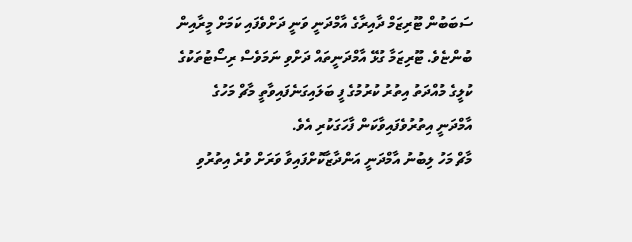ސަބަބުން ޓޫރިޒަމް ދާއިރާގެ އާމްދަނީ ވަނީ ދަށްވެފައި ކަމަށް މީރާއިން ބުންޏެވެ. ޓޫރިޒަމާ ގުޅޭ އާމްދަނީތައް ދަށްވި ނަމަވެސް ރިސޯޓުތަކުގެ ކުލީގެ މުއްދަތު އިތުރު ކުރުމުގެ ފީ ބަލައިގަނެފައިވާތީ މާޗް މަހުގެ އާމްދަނީ އިތުރުވެފައިވާކަން ފާހަގަކުރި އެވެ.
މާޗް މަހު ލިބުނު އާމްދަނީ އަންދާޒާކޮށްފައިވާ ވަރަށް ވުރެ އިތުރުވި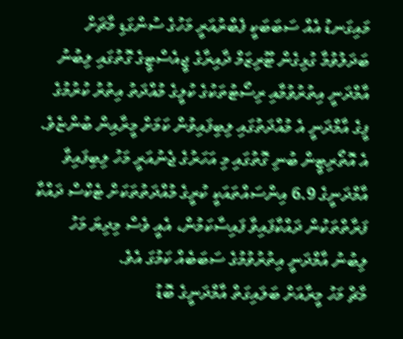މައިގަނޑު އެއް ސަބަބަކީ ފެބްރުއަރީ މަހުގެ ސުންގަޑި މާޗަށް ބަދަލުވުމާ ގުޅިގެން ޓޫރިޒަމް ދާއިރާގެ ޖީއެސްޓީގެ ގޮތުގައި ލިބުނު އާމްދަނީ އިތުރުވުމާއި ރިސޯޓުތަކުގެ ކުލީގެ މުއްދަތު އިތުރު ކުރުމުގެ ފީގެ އާމްދަނީ އެ މުއްދަތުގައި ލިބިފައިވުން ކަމަށް މީރާއިން ބުންޏެވެ. އެ އޮތޯރިޓީން ބުނި ގޮތުގައި މި އަހަރުގެ ޖެނުއަރީ މަހު ލިބިފައިވާ އާމްދަނީގެ 6.9 އިންސައްތައަކީ ކުރީގެ މުއްދަތުތަކަށް ޓެކްސް ދައްކާ ފަރާތްތަކުން ދައްކާފައިވާ ފައިސާކަމުން، އެއީ ވެސް މިދިޔަ މަހު ލިބުނު އާމްދަނީ އިތުރުވުމުގެ ސަބަބެއް ކަމުގަ އެވެ.
މާޗް މަހު މީރާއަށް ބަލައިގަތް އާމްދަނީގެ ބޮޑު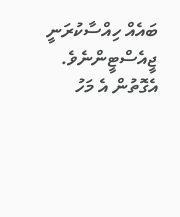ބައެއް ހިއްސާކުރަނީ ޖީއެސްޓީންނެވެ. އެގޮތުން އެ މަހު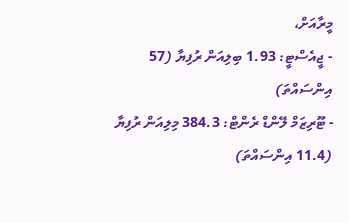މީރާއަށް،
- ޖީއެސްޓީ: 1.93 ބިލިއަން ރުފިޔާ (57 އިންސައްތަ)
- ޓޫރިޒަމް ލޭންޑް ރެންޓް: 384.3 މިލިއަން ރުފިޔާ (11.4 އިންސައްތަ)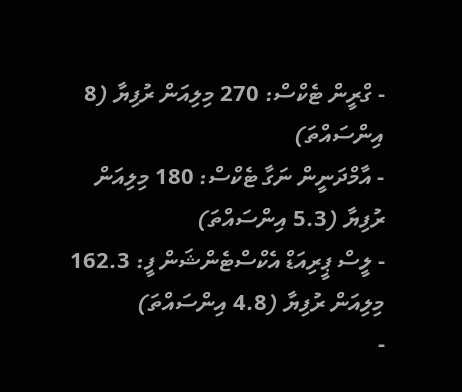- ގްރީން ޓެކްސް: 270 މިލިއަން ރުފިޔާ (8 އިންސައްތަ)
- އާމްދަނީން ނަގާ ޓެކްސް: 180 މިލިއަން ރުފިޔާ (5.3 އިންސައްތަ)
- ލީސް ޕީރިއަޑް އެކްސްޓެންޝަން ފީ: 162.3 މިލިއަން ރުފިޔާ (4.8 އިންސައްތަ)
-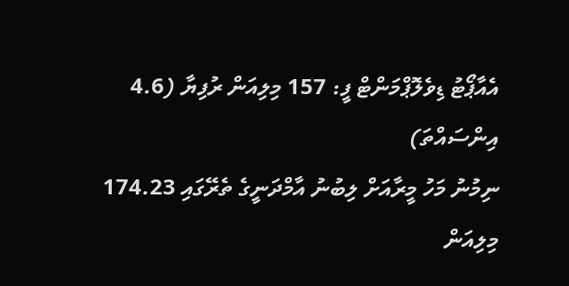އެއާޕޯޓު ޑިވެލޮޕްމަންޓް ފީ: 157 މިލިއަން ރުފިޔާ (4.6 އިންސައްތަ)
ނިމުނު މަހު މީރާއަށް ލިބުނު އާމްދަނީގެ ތެރޭގައި 174.23 މިލިއަން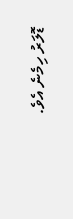ޑޮލަރު ހިމެނެ އެވެ.